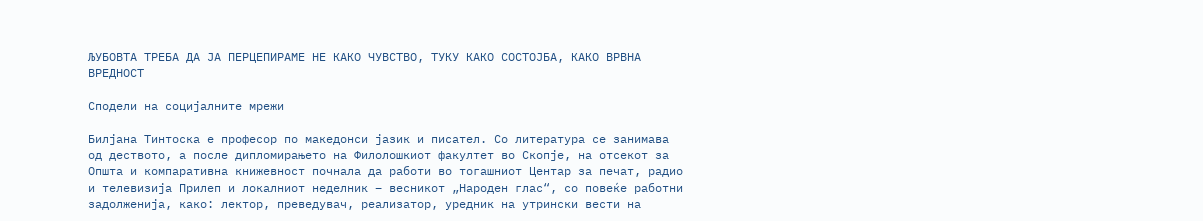ЉУБОВТА ТРЕБА ДА ЈА ПЕРЦЕПИРАМЕ НЕ КАКО ЧУВСТВО, ТУКУ КАКО СОСТОЈБА, КАКО ВРВНА ВРЕДНОСТ

Сподели на социјалните мрежи

Билјана Тинтоска е професор по македонси јазик и писател. Со литература се занимава од деството, а после дипломирањето на Филолошкиот факултет во Скопје, на отсекот за Општа и компаративна книжевност почнала да работи во тогашниот Центар за печат, радио и телевизија Прилеп и локалниот неделник – весникот „Народен глас“, со повеќе работни задолженија, како: лектор, преведувач, реализатор, уредник на утрински вести на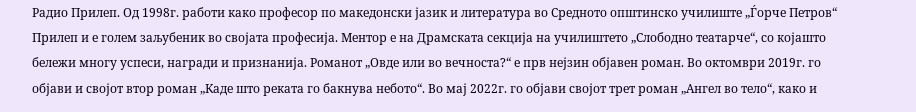Радио Прилеп. Од 1998г. работи како професор по македонски јазик и литература во Средното општинско училиште „Ѓорче Петров“ Прилеп и е голем заљубеник во својата професија. Ментор е на Драмската секција на училиштето „Слободно театарче“, со којашто бележи многу успеси, награди и признанија. Романот „Овде или во вечноста?“ е прв нејзин објавен роман. Во октомври 2019г. го објави и својот втор роман „Каде што реката го бакнува небото“. Во мај 2022г. го објави својот трет роман „Ангел во тело“, како и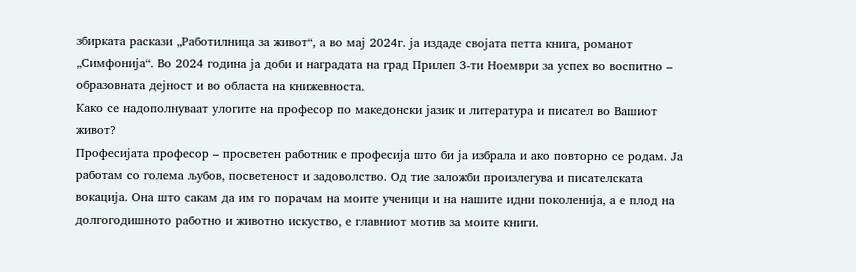збирката раскази „Работилница за живот“, а во мај 2024г. ја издаде својата петта книга, романот „Симфонија“. Во 2024 година ја доби и наградата на град Прилеп 3-ти Ноември за успех во воспитно – образовната дејност и во областа на книжевноста.
Како се надополнуваат улогите на професор по македонски јазик и литература и писател во Вашиот живот?
Професијата професор – просветен работник е професија што би ја избрала и ако повторно се родам. Ја работам со голема љубов, посветеност и задоволство. Од тие заложби произлегува и писателската вокација. Она што сакам да им го порачам на моите ученици и на нашите идни поколенија, а е плод на долгогодишното работно и животно искуство, е главниот мотив за моите книги.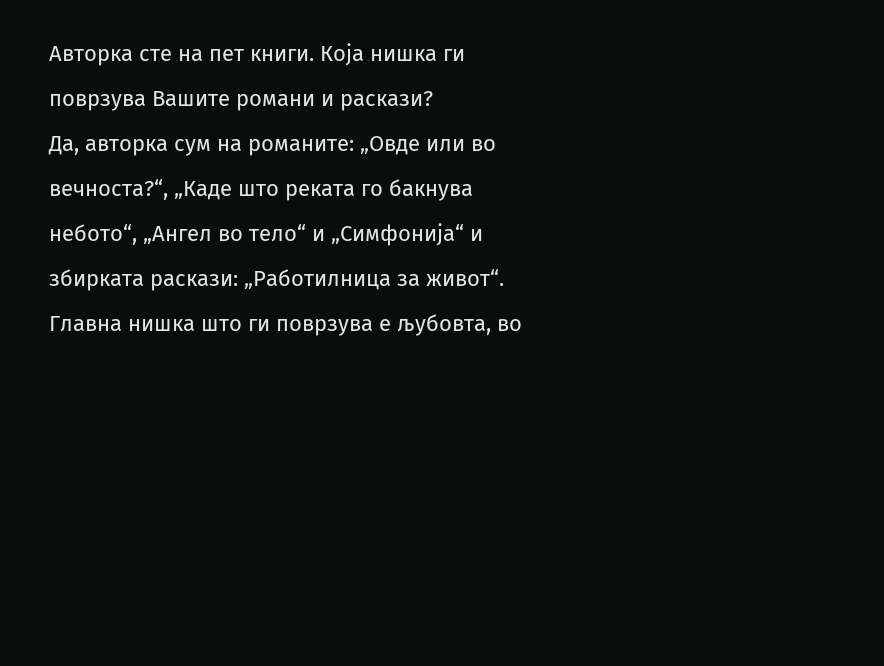Авторка сте на пет книги. Која нишка ги поврзува Вашите романи и раскази?
Да, авторка сум на романите: „Овде или во вечноста?“, „Каде што реката го бакнува небото“, „Ангел во тело“ и „Симфонија“ и збирката раскази: „Работилница за живот“. Главна нишка што ги поврзува е љубовта, во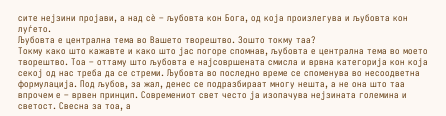сите нејзини пројави, а над сѐ – љубовта кон Бога, од која произлегува и љубовта кон луѓето.
Љубовта е централна тема во Вашето творештво. Зошто токму таа?
Токму како што кажавте и како што јас погоре спомнав, љубовта е централна тема во моето творештво. Тоа – оттаму што љубовта е најсовршената смисла и врвна категорија кон која секој од нас треба да се стреми. Љубовта во последно време се споменува во несоодветна формулација. Под љубов, за жал, денес се подразбираат многу нешта, а не она што таа впрочем е – врвен принцип. Современиот свет често ја изопачува нејзината големина и светост. Свесна за тоа, а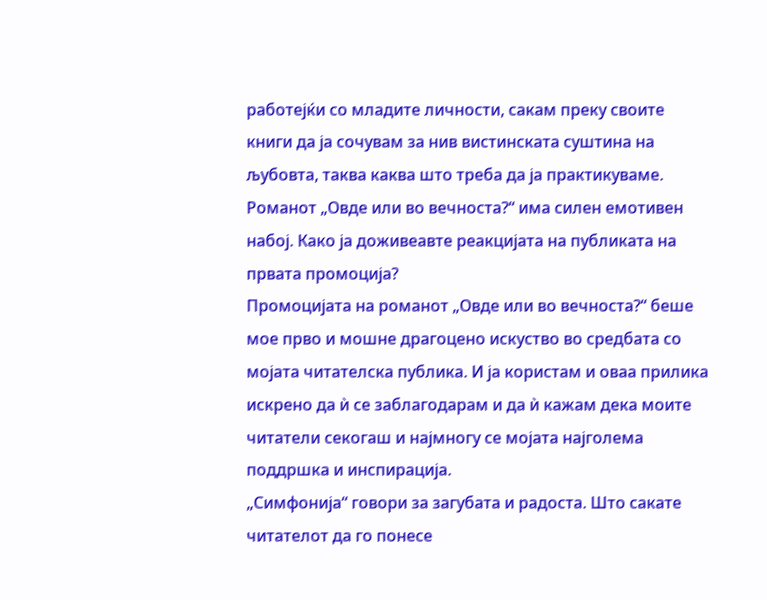работејќи со младите личности, сакам преку своите книги да ја сочувам за нив вистинската суштина на љубовта, таква каква што треба да ја практикуваме.
Романот „Овде или во вечноста?“ има силен емотивен набој. Како ја доживеавте реакцијата на публиката на првата промоција?
Промоцијата на романот „Овде или во вечноста?“ беше мое прво и мошне драгоцено искуство во средбата со мојата читателска публика. И ја користам и оваа прилика искрено да ѝ се заблагодарам и да ѝ кажам дека моите читатели секогаш и најмногу се мојата најголема поддршка и инспирација.
„Симфонија“ говори за загубата и радоста. Што сакате читателот да го понесе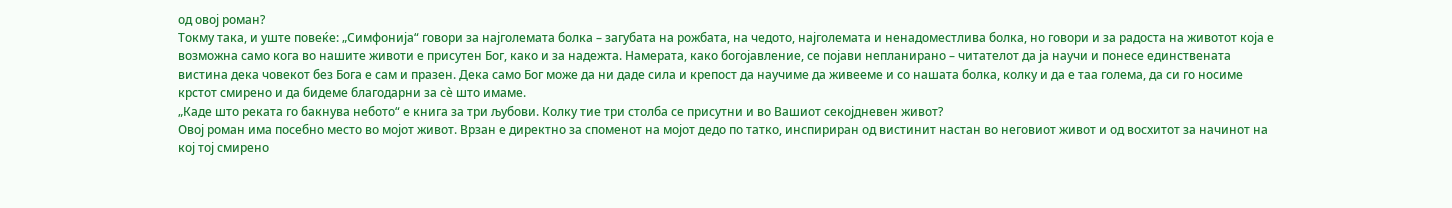од овој роман?
Токму така, и уште повеќе: „Симфонија“ говори за најголемата болка – загубата на рожбата, на чедото, најголемата и ненадоместлива болка, но говори и за радоста на животот која е возможна само кога во нашите животи е присутен Бог, како и за надежта. Намерата, како богојавление, се појави непланирано – читателот да ја научи и понесе единствената вистина дека човекот без Бога е сам и празен. Дека само Бог може да ни даде сила и крепост да научиме да живееме и со нашата болка, колку и да е таа голема, да си го носиме крстот смирено и да бидеме благодарни за сѐ што имаме.
„Каде што реката го бакнува небото“ е книга за три љубови. Колку тие три столба се присутни и во Вашиот секојдневен живот?
Овој роман има посебно место во мојот живот. Врзан е директно за споменот на мојот дедо по татко, инспириран од вистинит настан во неговиот живот и од восхитот за начинот на кој тој смирено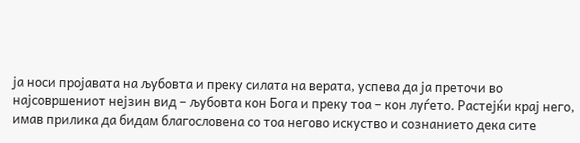ја носи пројавата на љубовта и преку силата на верата, успева да ја преточи во најсовршениот нејзин вид – љубовта кон Бога и преку тоа – кон луѓето. Растејќи крај него, имав прилика да бидам благословена со тоа негово искуство и сознанието дека сите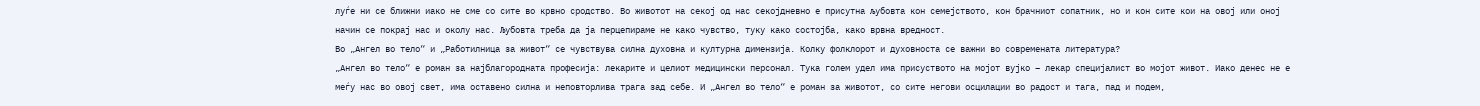луѓе ни се ближни иако не сме со сите во крвно сродство. Во животот на секој од нас секојдневно е присутна љубовта кон семејството, кон брачниот сопатник, но и кон сите кои на овој или оној начин се покрај нас и околу нас. Љубовта треба да ја перцепираме не како чувство, туку како состојба, како врвна вредност.
Во „Ангел во тело“ и „Работилница за живот“ се чувствува силна духовна и културна димензија. Колку фолклорот и духовноста се важни во современата литература?
„Ангел во тело“ е роман за најблагородната професија: лекарите и целиот медицински персонал. Тука голем удел има присуството на мојот вујко – лекар специјалист во мојот живот. Иако денес не е меѓу нас во овој свет, има оставено силна и неповторлива трага зад себе. И „Ангел во тело“ е роман за животот, со сите негови осцилации во радост и тага, пад и подем,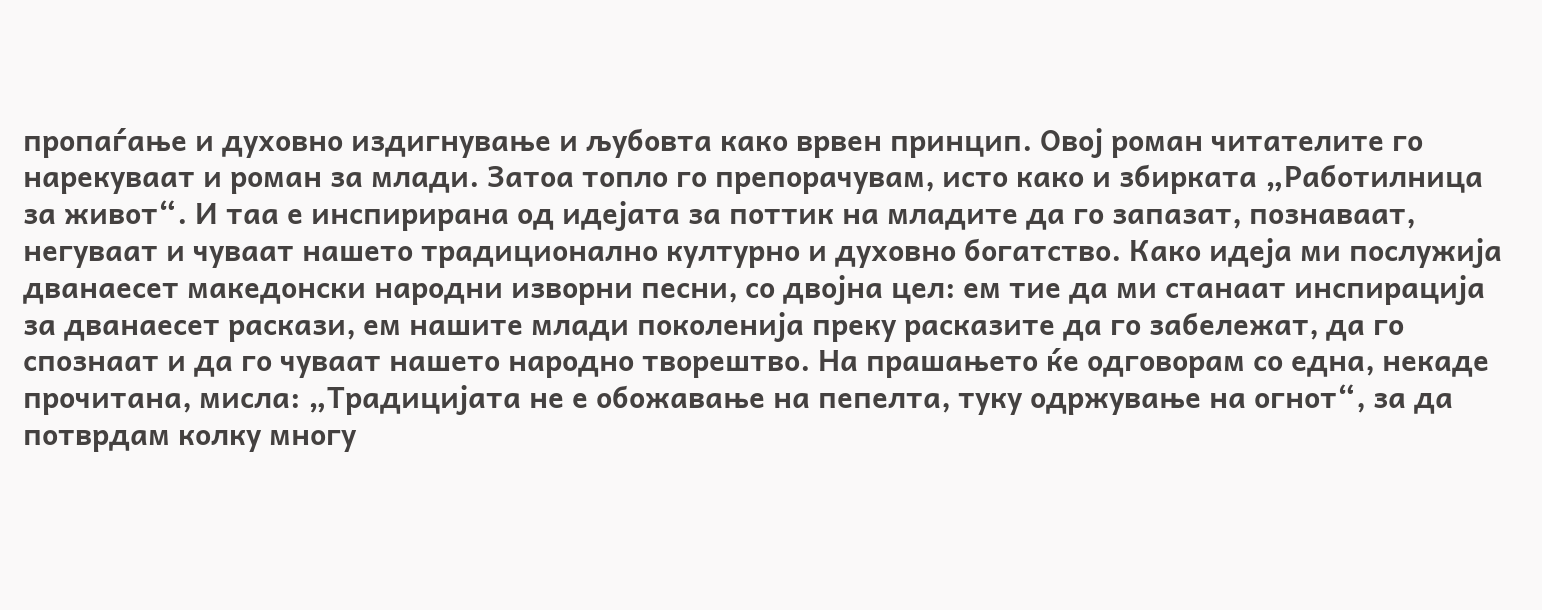пропаѓање и духовно издигнување и љубовта како врвен принцип. Овој роман читателите го нарекуваат и роман за млади. Затоа топло го препорачувам, исто како и збирката „Работилница за живот“. И таа е инспирирана од идејата за поттик на младите да го запазат, познаваат, негуваат и чуваат нашето традиционално културно и духовно богатство. Како идеја ми послужија дванаесет македонски народни изворни песни, со двојна цел: ем тие да ми станаат инспирација за дванаесет раскази, ем нашите млади поколенија преку расказите да го забележат, да го спознаат и да го чуваат нашето народно творештво. На прашањето ќе одговорам со една, некаде прочитана, мисла: „Традицијата не е обожавање на пепелта, туку одржување на огнот“, за да потврдам колку многу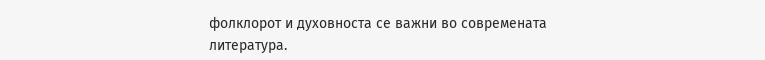фолклорот и духовноста се важни во современата литература.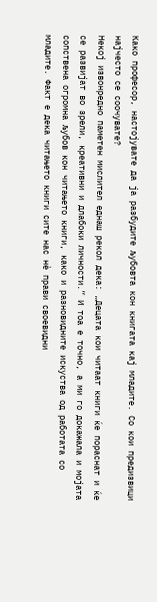Како професор, настојувате да ја разбудите љубовта кон книгата кај младите. Со кои предизвици најчесто се соочувате?
Некој извонредно паметен мислител еднаш рекол дека: „Децата кои читаат книги ќе пораснат и ќе се развијат во зрели, креативни и длабоки личности.“ И тоа е точно, а ми го докажала и мојата сопствена огромна љубов кон читањето книги, како и разновидните искуства од работата со младите. Факт е дека читањето книги сите нас нѐ прави своевидни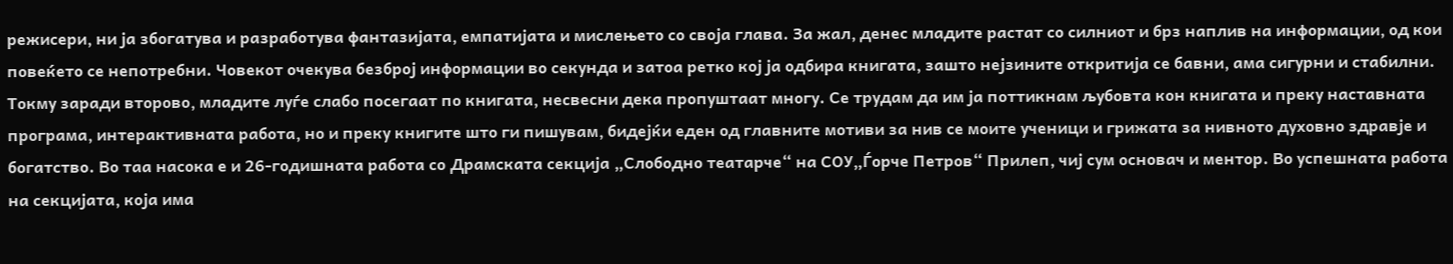режисери, ни ја збогатува и разработува фантазијата, емпатијата и мислењето со своја глава. За жал, денес младите растат со силниот и брз наплив на информации, од кои повеќето се непотребни. Човекот очекува безброј информации во секунда и затоа ретко кој ја одбира книгата, зашто нејзините откритија се бавни, ама сигурни и стабилни. Токму заради второво, младите луѓе слабо посегаат по книгата, несвесни дека пропуштаат многу. Се трудам да им ја поттикнам љубовта кон книгата и преку наставната програма, интерактивната работа, но и преку книгите што ги пишувам, бидејќи еден од главните мотиви за нив се моите ученици и грижата за нивното духовно здравје и богатство. Во таа насока е и 26-годишната работа со Драмската секција „Слободно театарче“ на СОУ„Ѓорче Петров“ Прилеп, чиј сум основач и ментор. Во успешната работа на секцијата, која има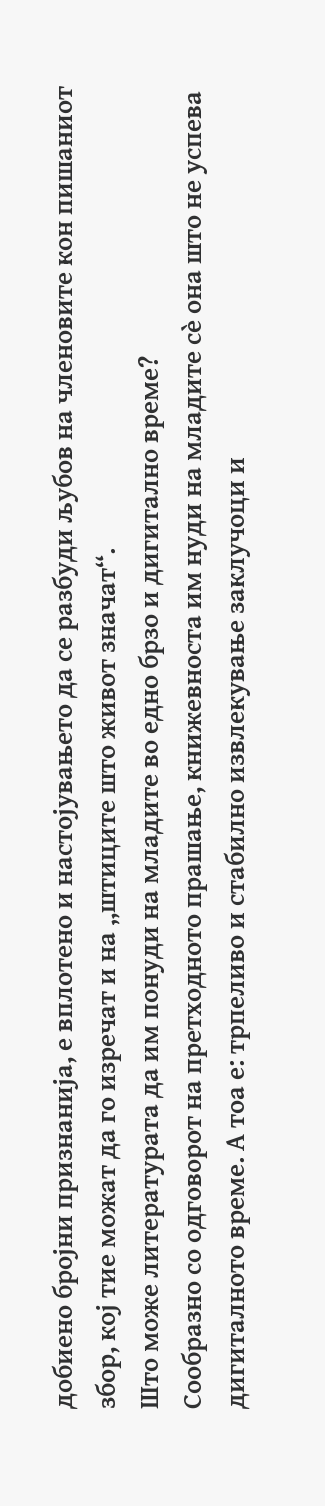добиено бројни признанија, е вплотено и настојувањето да се разбуди љубов на членовите кон пишаниот збор, кој тие можат да го изречат и на „штиците што живот значат“.
Што може литературата да им понуди на младите во едно брзо и дигитално време?
Сообразно со одговорот на претходното прашање, книжевноста им нуди на младите сѐ она што не успева дигиталното време. А тоа е: трпеливо и стабилно извлекување заклучоци и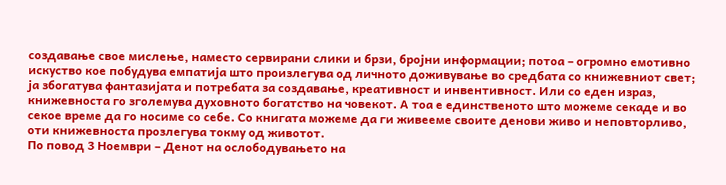создавање свое мислење, наместо сервирани слики и брзи, бројни информации; потоа – огромно емотивно искуство кое побудува емпатија што произлегува од личното доживување во средбата со книжевниот свет; ја збогатува фантазијата и потребата за создавање, креативност и инвентивност. Или со еден израз, книжевноста го зголемува духовното богатство на човекот. А тоа е единственото што можеме секаде и во секое време да го носиме со себе. Со книгата можеме да ги живееме своите денови живо и неповторливо, оти книжевноста прозлегува токму од животот.
По повод 3 Ноември – Денот на ослободувањето на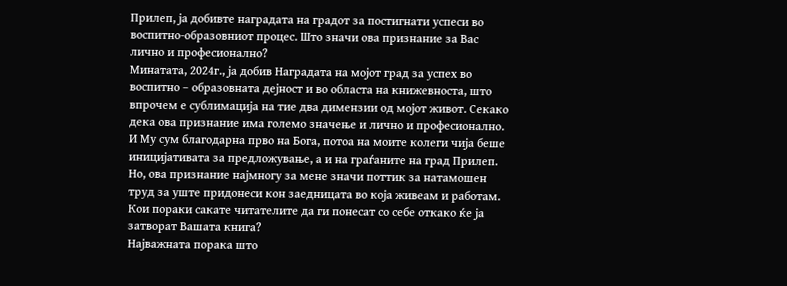Прилеп, ја добивте наградата на градот за постигнати успеси во воспитно-образовниот процес. Што значи ова признание за Вас лично и професионално?
Минатата, 2024г., ја добив Наградата на мојот град за успех во воспитно – образовната дејност и во областа на книжевноста, што впрочем е сублимација на тие два димензии од мојот живот. Секако дека ова признание има големо значење и лично и професионално. И Му сум благодарна прво на Бога, потоа на моите колеги чија беше иницијативата за предложување, а и на граѓаните на град Прилеп. Но, ова признание најмногу за мене значи поттик за натамошен труд за уште придонеси кон заедницата во која живеам и работам.
Кои пораки сакате читателите да ги понесат со себе откако ќе ја затворат Вашата книга?
Најважната порака што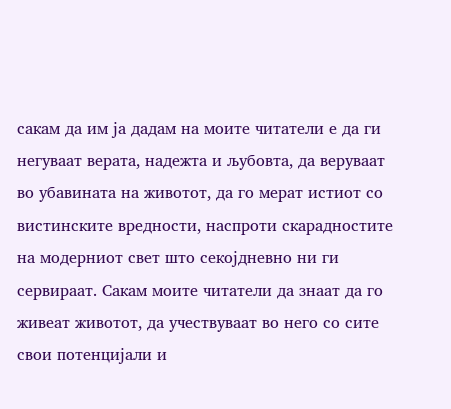сакам да им ја дадам на моите читатели е да ги негуваат верата, надежта и љубовта, да веруваат во убавината на животот, да го мерат истиот со вистинските вредности, наспроти скарадностите на модерниот свет што секојдневно ни ги сервираат. Сакам моите читатели да знаат да го живеат животот, да учествуваат во него со сите свои потенцијали и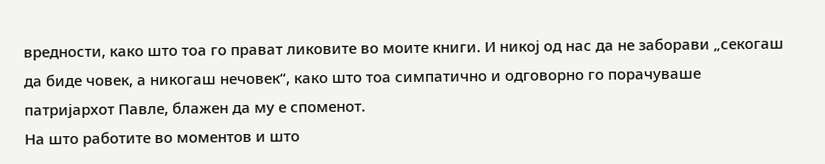вредности, како што тоа го прават ликовите во моите книги. И никој од нас да не заборави „секогаш да биде човек, а никогаш нечовек“, како што тоа симпатично и одговорно го порачуваше патријархот Павле, блажен да му е споменот.
На што работите во моментов и што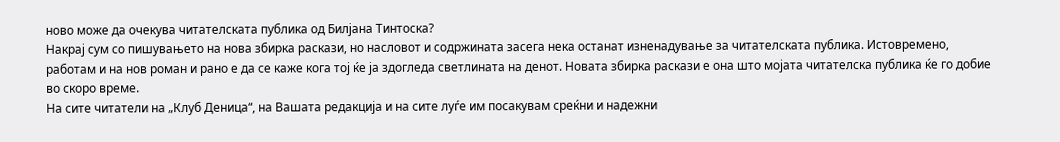ново може да очекува читателската публика од Билјана Тинтоска?
Накрај сум со пишувањето на нова збирка раскази, но насловот и содржината засега нека останат изненадување за читателската публика. Истовремено, работам и на нов роман и рано е да се каже кога тој ќе ја здогледа светлината на денот. Новата збирка раскази е она што мојата читателска публика ќе го добие во скоро време.
На сите читатели на „Клуб Деница“, на Вашата редакција и на сите луѓе им посакувам среќни и надежни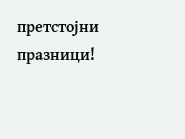претстојни празници!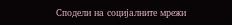Сподели на социјалните мрежи